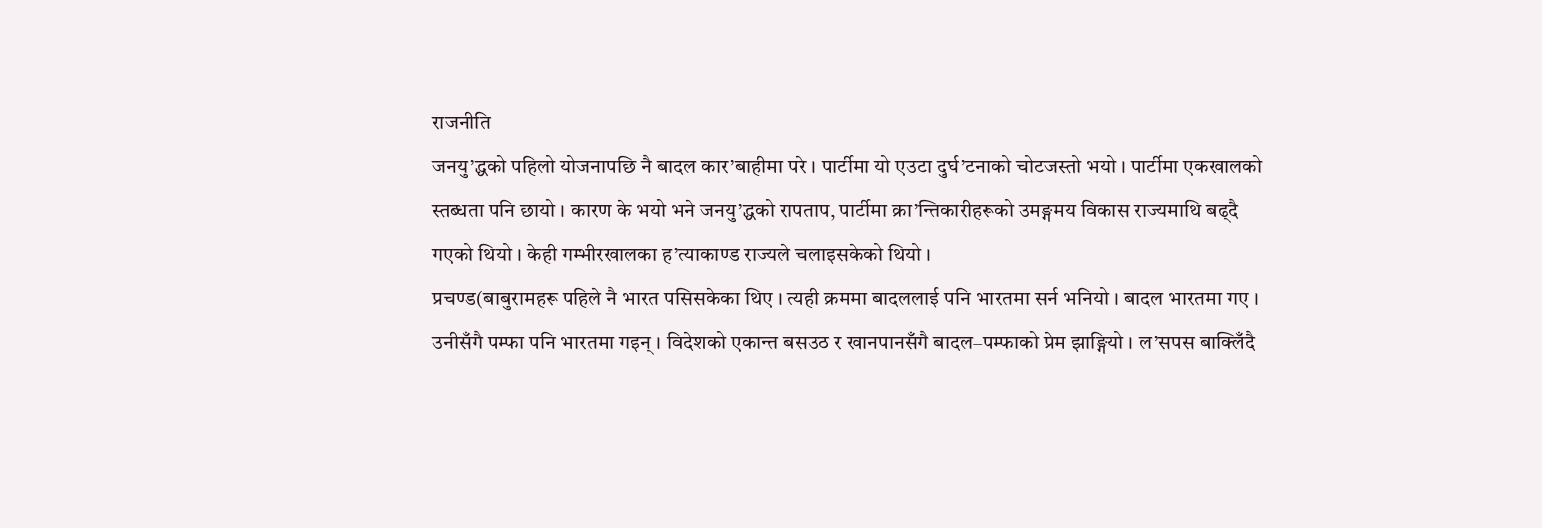राजनीति
जनयु’द्धको पहिलो योजनापछि नै बादल कार’बाहीमा परे । पार्टीमा यो एउटा दुर्घ’टनाको चोटजस्तो भयो । पार्टीमा एकखालको स्तब्धता पनि छायो । कारण के भयो भने जनयु’द्धको रापताप, पार्टीमा क्रा’न्तिकारीहरूको उमङ्गमय विकास राज्यमाथि बढ्दै गएको थियो । केही गम्भीरखालका ह’त्याकाण्ड राज्यले चलाइसकेको थियो ।
प्रचण्ड(बाबुरामहरू पहिले नै भारत पसिसकेका थिए । त्यही क्रममा बादललाई पनि भारतमा सर्न भनियो । बादल भारतमा गए । उनीसँगै पम्फा पनि भारतमा गइन् । विदेशको एकान्त बसउठ र खानपानसँगै बादल–पम्फाको प्रेम झाङ्गियो । ल’सपस बाक्लिँदै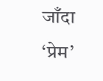जाँदा ‘प्रेम’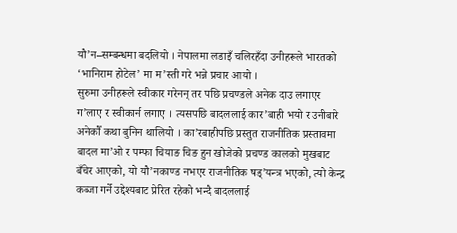यौ’न–सम्बन्धमा बदलियो । नेपालमा लडाइँ चलिरहँदा उनीहरूले भारतको ‘भानिराम होटेल’ मा म’स्ती गरे भन्ने प्रचार आयो ।
सुरुमा उनीहरूले स्वीकार गरेनन् तर पछि प्रचण्डले अनेक दाउ लगाएर ग’लाए र स्वीकार्न लगाए । त्यसपछि बादललाई कार’बाही भयो र उनीबारे अनेकौँ कथा बुनिन थालियो । का’रबाहीपछि प्रस्तुत राजनीतिक प्रस्तावमा बादल मा’ओ र पम्फा चियाङ चिङ हुन खोजेको प्रचण्ड कालको मुखबाट बँचेर आएको, यो यौ’नकाण्ड नभएर राजनीतिक षड्’यन्त्र भएको, त्यो केन्द्र कब्जा गर्ने उद्देश्यबाट प्रेरित रहेको भन्दै बादललाई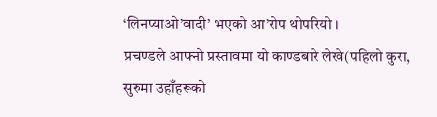‘लिनप्याओ’वादी’ भएको आ’रोप थोपरियो ।
प्रचण्डले आफ्नो प्रस्तावमा यो काण्डबारे लेखे(पहिलो कुरा, सुरुमा उहाँहरूको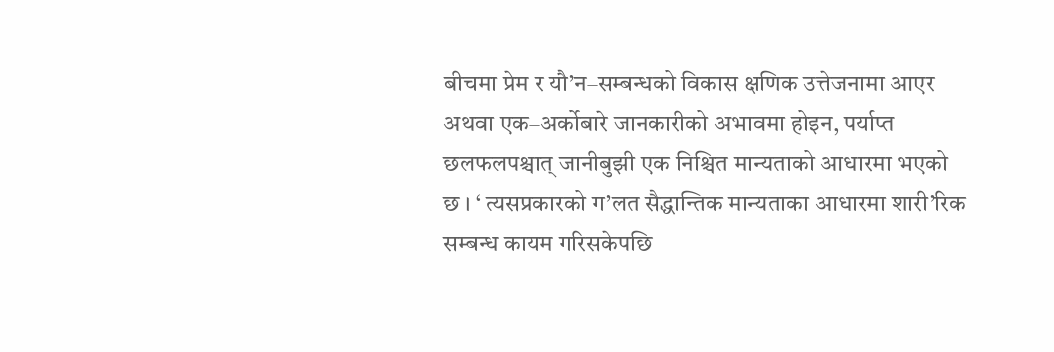बीचमा प्रेम र यौ’न–सम्बन्धको विकास क्षणिक उत्तेजनामा आएर अथवा एक–अर्कोबारे जानकारीको अभावमा होइन, पर्याप्त छलफलपश्चात् जानीबुझी एक निश्चित मान्यताको आधारमा भएको छ । ‘ त्यसप्रकारको ग’लत सैद्धान्तिक मान्यताका आधारमा शारी’रिक सम्बन्ध कायम गरिसकेपछि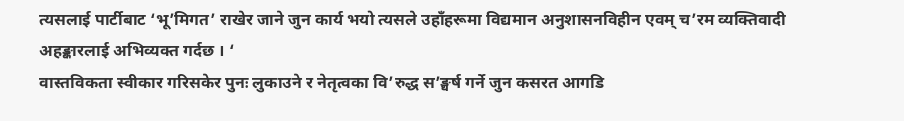त्यसलाई पार्टीबाट ‘भू’मिगत’ राखेर जाने जुन कार्य भयो त्यसले उहाँहरूमा विद्यमान अनुशासनविहीन एवम् च’रम व्यक्तिवादी अहङ्कारलाई अभिव्यक्त गर्दछ । ‘
वास्तविकता स्वीकार गरिसकेर पुनः लुकाउने र नेतृत्वका वि’रुद्ध स’ङ्घर्ष गर्ने जुन कसरत आगडि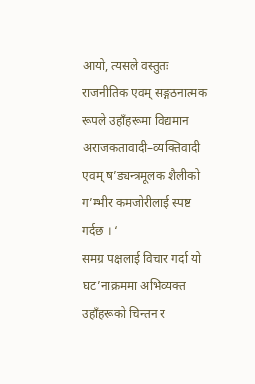आयो, त्यसले वस्तुतः राजनीतिक एवम् सङ्गठनात्मक रूपले उहाँहरूमा विद्यमान अराजकतावादी–व्यक्तिवादी एवम् ष’ड्यन्त्रमूलक शैलीको ग’म्भीर कमजोरीलाई स्पष्ट गर्दछ । ‘
समग्र पक्षलाई विचार गर्दा यो घट’नाक्रममा अभिव्यक्त उहाँहरूको चिन्तन र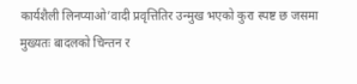कार्यशैली लिनप्याओ’वादी प्रवृत्तितिर उन्मुख भएको कुरा स्पष्ट छ जसमा मुख्यतः बादलको चिन्तन र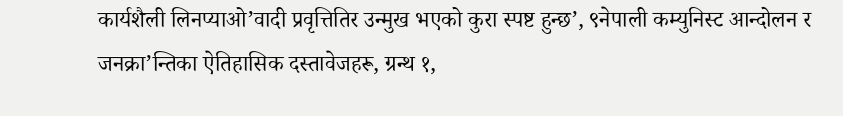कार्यशैली लिनप्याओ’वादी प्रवृत्तितिर उन्मुख भएको कुरा स्पष्ट हुन्छ’, ९नेपाली कम्युनिस्ट आन्दोलन र जनक्रा’न्तिका ऐतिहासिक दस्तावेजहरू, ग्रन्थ १,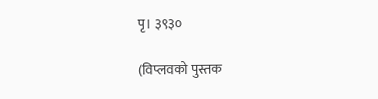पृ। ३९३०

(विप्लवको पुस्तक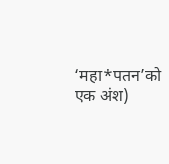‘महा*पतन’को एक अंश)